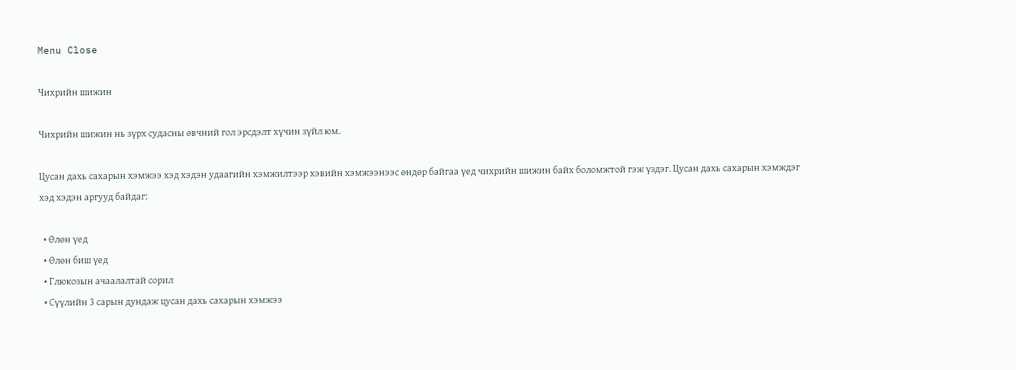Menu Close

Чихрийн шижин

Чихрийн шижин нь зүрх судасны өвчний гол эрсдэлт хүчин зүйл юм.

Цусан дахь сахарын хэмжээ хэд хэдэн удаагийн хэмжилтээр хэвийн хэмжээнээс өндөр байгаа үед чихрийн шижин байх боломжтой гэж үздэг. Цусан дахь сахарын хэмждэг хэд хэдэн аргууд байдаг:

  • Өлөн үед
  • Өлөн биш үед
  • Глюкозын ачаалалтай сорил
  • Сүүлийн 3 сарын дундаж цусан дахь сахарын хэмжээ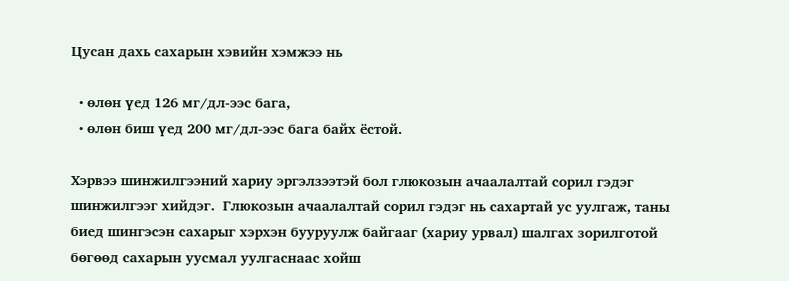Цусан дахь сахарын хэвийн хэмжээ нь

  • өлөн үед 126 мг/дл-ээс бага,
  • өлөн биш үед 200 мг/дл-ээс бага байх ёстой.

Хэрвээ шинжилгээний хариу эргэлзээтэй бол глюкозын ачаалалтай сорил гэдэг шинжилгээг хийдэг.  Глюкозын ачаалалтай сорил гэдэг нь сахартай ус уулгаж, таны биед шингэсэн сахарыг хэрхэн бууруулж байгааг (хариу урвал) шалгах зорилготой бөгөөд сахарын уусмал уулгаснаас хойш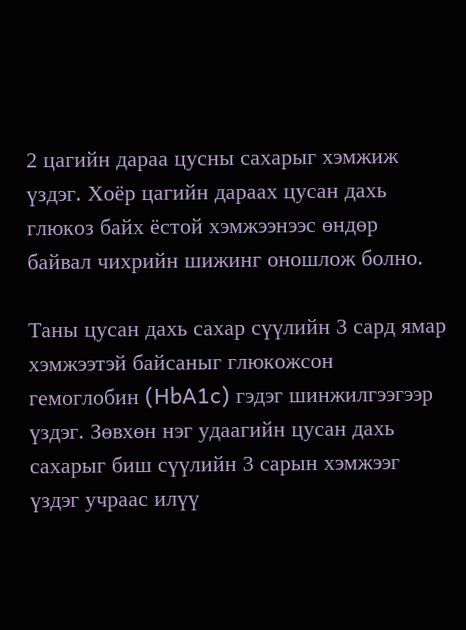2 цагийн дараа цусны сахарыг хэмжиж үздэг. Хоёр цагийн дараах цусан дахь глюкоз байх ёстой хэмжээнээс өндөр байвал чихрийн шижинг оношлож болно.

Таны цусан дахь сахар сүүлийн 3 сард ямар хэмжээтэй байсаныг глюкожсон гемоглобин (HbA1c) гэдэг шинжилгээгээр үздэг. Зөвхөн нэг удаагийн цусан дахь сахарыг биш сүүлийн 3 сарын хэмжээг үздэг учраас илүү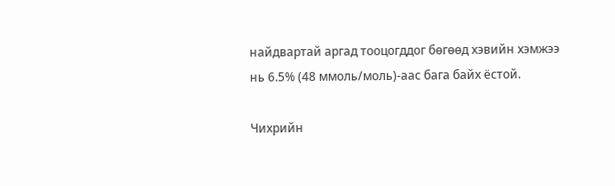найдвартай аргад тооцогддог бөгөөд хэвийн хэмжээ нь 6.5% (48 ммоль/моль)-аас бага байх ёстой.

Чихрийн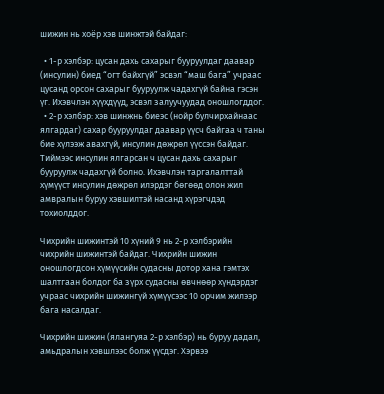шижин нь хоёр хэв шинжтэй байдаг:

  • 1-р хэлбэр: цусан дахь сахарыг бууруулдаг даавар (инсулин) биед “огт байхгүй” эсвэл “маш бага” учраас цусанд орсон сахарыг бууруулж чадахгүй байна гэсэн үг. Ихэвчлэн хүүхдүүд, эсвэл залуучуудад оношлогддог.
  • 2-р хэлбэр: хэв шинжнь биеэс (нойр булчирхайнаас ялгардаг) сахар бууруулдаг даавар үүсч байгаа ч таны бие хүлээж авахгүй, инсулин дөжрөл үүссэн байдаг. Тиймээс инсулин ялгарсан ч цусан дахь сахарыг бууруулж чадахгүй болно. Ихэвчлэн таргалалттай хүмүүст инсулин дөжрөл илэрдэг бөгөөд олон жил амвралын буруу хэвшилтэй насанд хүрэгчдэд тохиолддог.

Чихрийн шижинтэй 10 хүний 9 нь 2-р хэлбэрийн чихрийн шижинтэй байдаг. Чихрийн шижин оношлогдсон хүмүүсийн судасны дотор хана гэмтэх шалтгаан болдог ба зүрх судасны өвчнөөр хүндэрдэг учраас чихрийн шижингүй хүмүүсээс 10 орчим жилээр бага насалдаг.

Чихрийн шижин (ялангуяа 2-р хэлбэр) нь буруу дадал, амьдралын хэвшлээс болж үүсдэг. Хэрвээ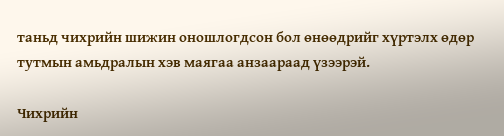таньд чихрийн шижин оношлогдсон бол өнөөдрийг хүртэлх өдөр тутмын амьдралын хэв маягаа анзаараад үзээрэй.

Чихрийн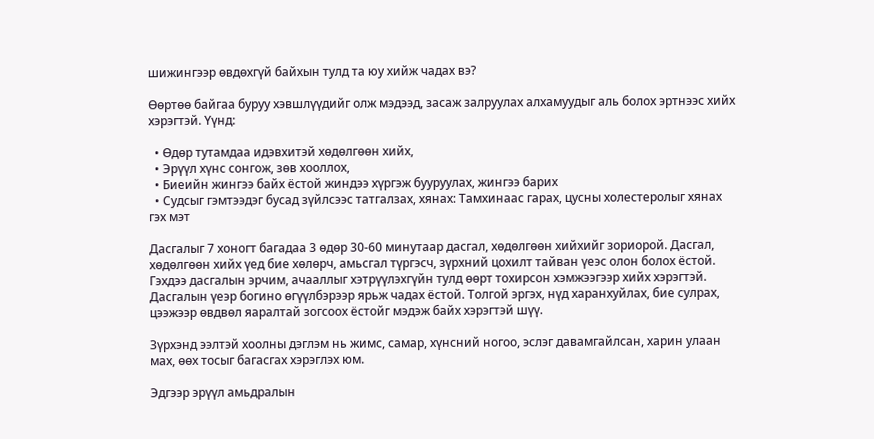шижингээр өвдөхгүй байхын тулд та юу хийж чадах вэ?

Өөртөө байгаа буруу хэвшлүүдийг олж мэдээд, засаж залруулах алхамуудыг аль болох эртнээс хийх хэрэгтэй. Үүнд:

  • Өдөр тутамдаа идэвхитэй хөдөлгөөн хийх,
  • Эрүүл хүнс сонгож, зөв хооллох,
  • Биеийн жингээ байх ёстой жиндээ хүргэж бууруулах, жингээ барих
  • Судсыг гэмтээдэг бусад зүйлсээс татгалзах, хянах: Тамхинаас гарах, цусны холестеролыг хянах гэх мэт

Дасгалыг 7 хоногт багадаа 3 өдөр 30-60 минутаар дасгал, хөдөлгөөн хийхийг зориорой. Дасгал, хөдөлгөөн хийх үед бие хөлөрч, амьсгал түргэсч, зүрхний цохилт тайван үеэс олон болох ёстой. Гэхдээ дасгалын эрчим, ачааллыг хэтрүүлэхгүйн тулд өөрт тохирсон хэмжээгээр хийх хэрэгтэй. Дасгалын үеэр богино өгүүлбэрээр ярьж чадах ёстой. Толгой эргэх, нүд харанхуйлах, бие сулрах, цээжээр өвдвөл яаралтай зогсоох ёстойг мэдэж байх хэрэгтэй шүү.

Зүрхэнд ээлтэй хоолны дэглэм нь жимс, самар, хүнсний ногоо, эслэг давамгайлсан, харин улаан мах, өөх тосыг багасгах хэрэглэх юм.

Эдгээр эрүүл амьдралын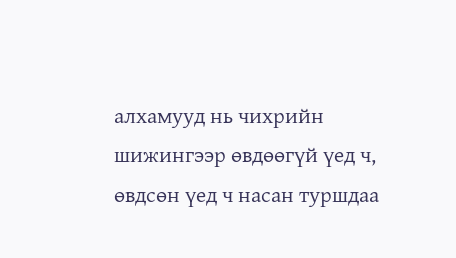алхамууд нь чихрийн шижингээр өвдөөгүй үед ч, өвдсөн үед ч насан туршдаа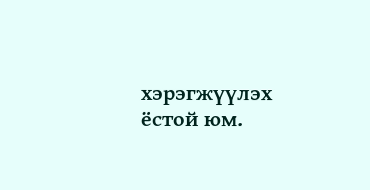хэрэгжүүлэх ёстой юм.